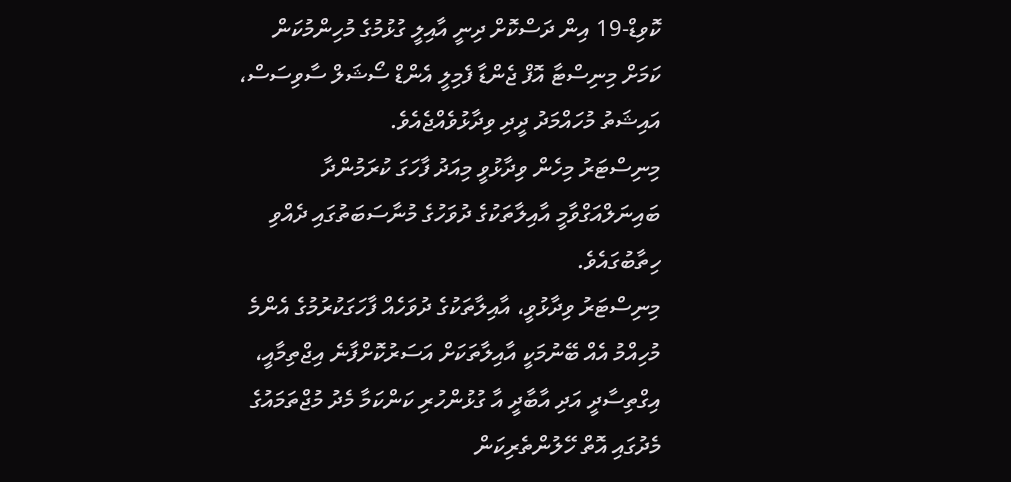ކޮވިޑް-19 އިން ދަސްކޮށް ދިނީ އާއިލީ ގުޅުމުގެ މުހިންމުކަން ކަމަށް މިނިސްޓާ އޮފް ޖެންޑާ ފެމިލީ އެންޑް ސޯޝަލް ސާވިސަސް، އައިޝަތު މުހައްމަދު ދީދި ވިދާޅުވެއްޖެއެވެ.
މިނިސްޓަރު މިހެން ވިދާޅުވީ މިއަދު ފާހަގަ ކުރަމުންދާ ބައިނަލްއަގްވާމީ އާއިލާތަކުގެ ދުވަހުގެ މުނާސަބަތުގައި ދެއްވި ހިތާބުގައެވެ.
މިނިސްޓަރު ވިދާޅުވީ، އާއިލާތަކުގެ ދުވަހެއް ފާހަގަކުރުމުގެ އެންމެ މުހިއްމު އެއް ބޭނުމަކީ އާއިލާތަކަށް އަސަރުކޮށްފާނެ އިޖްތިމާއީ، އިގްތިސާދީ އަދި އާބާދީ އާ ގުޅުންހުރި ކަންކަމާ މެދު މުޖްތަމައުގެ މެދުގައި އޮތް ހޭލުންތެރިކަން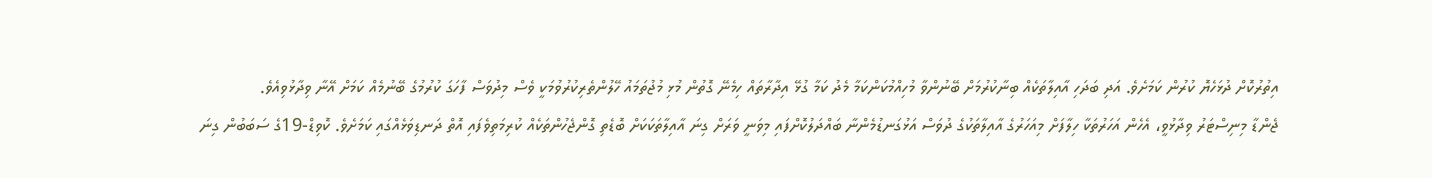އިތުރުކޮށް ދުޅަހެޔޮ ކުރުން ކަމަށެވެ. އަދި ބަދަހި އާއިލާތަކެއް ބިނާކުރުމަށް ބޭނުންވާ މުހިއްމުކަންކަމާ މެދު ކަމާ ގުޅޭ އިދާރާތައް ހިމެނޭ ގޮތުން މުޅި މުޖުތަމައު ހޭލުންތެރިކުރުވުމަކީ ވެސް މިދުވަސް ފާހަގަ ކުރުމުގެ ބޭނުމެއް ކަމަށް އޭނާ ވިދާޅުވިއެވެ.
ޖެންޑާ މިނިސްޓަރު ވިދާޅުވީ، އެހެން އަހަރުތަކާ ހިލާފަށް މިއަހަރުގެ އާއިލާތަކުގެ ދުވަސް އަޅުގަނޑުމެންނާ ބައްދަލުކޮށްފައި މިވަނީ ވަރަށް ގިނަ އާއިލާތަކަކަށް ބޮޑެތި ގޮންޖެހުންތަކެއް ކުރިމަތިވެފައި އޮތް ދަނޑިވަޅެއްގައި ކަމަށެވެ. ކޮވިޑް-19ގެ ސަބަބުން ގިނަ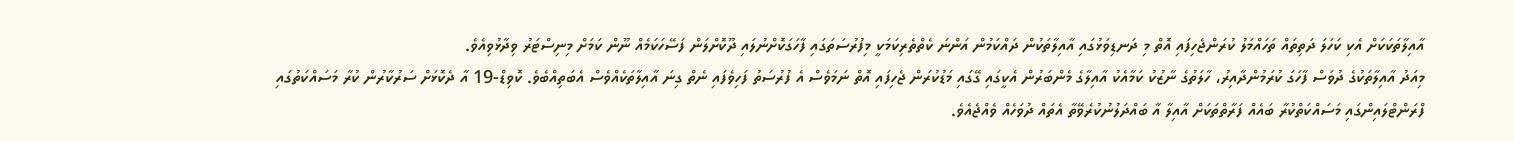އާއިލާތަކަކަށް އެކި ކަހަލަ ދަތިތައް ތަހައްމަލު ކުރަންޖެހިފައި އޮތް މި ދަނޑިވަޅުގައި އާއިލާތަކުން ދައްކަމުން އަންނަ ކެތްތެރިކަމަކީ މިފުރުސަތަގައި ފާހަގަކޮށްނުލައި ދޫކޮށްލަން ފަސޭހަކަމެއް ނޫން ކަމަށް މިނިސްޓަރު ވިދާޅުވިއެވެ.
މިއަދު އާއިލާތަކުގެ ދުވަސް ފާހަގަ ކުރަމުންދާއިރު، ހާލަތުގެ ނާޒުކު ކަމާއެކު އާއިލާގެ މެންބަރުން އެކީގައި ގޭގައި މަޑުކުރަން ޖެހިފައި އޮތް ނަމަވެސް އެ ފުރުސަތު ފަހިވެފައި ނެތް ގިނަ އާއިލާތަކެއްވެސް އެބަތިއްބެވެ. ކޮވިޑް-19 އާ ދެކޮޅަށް ސަރުކާރުން ކުރާ މަސައްކަތުގައި ފްރަންޓްލައިންގައި މަސައްކަތްކުރާ ބައެއް ފަރާތްތަކަށް އާއިލާ އާ ބައްދަލުނުކުރެވޭތާ އެތައް ދުވަހެއް ވެއްޖެއެވެ.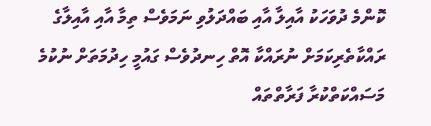ކޮންމެ ދުވަހަކު އާއިލާ އާއި ބައްދަލުވި ނަމަވެސް ތިމާ އާއި އާއިލާގެ ރައްކާތެރިކަމަށް ނުރައްކާ އޮތް ހިނދުވެސް ގައުމީ ހިދުމަތަށް ނުކުމެ މަސައްކަތްކުރާ ފަރާތްތައް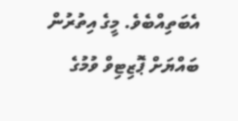އެބަތިއްބެވެ. މީގެ އިތުރުން ބައްޔަށް ޕޮޒިޓިވް ވުމުގެ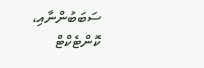ސަބަބުންނާއި، ކޮންޓެކްޓް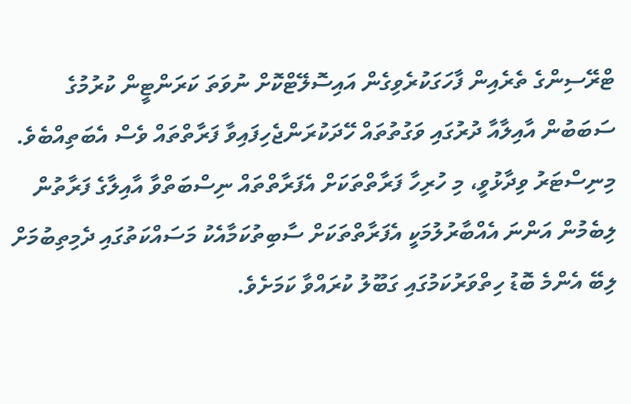ޓްރޭސިންގެ ތެރެއިން ފާހަގަކުރެވިގެން އައިސޮލޭޓްކޮށް ނުވަތަ ކަރަންޓީން ކުރުމުގެ ސަބަބުން އާއިލާއާ ދުރުގައި ވަގުތުތައް ހޭދަކުރަންޖެހިފައިވާ ފަރާތްތައް ވެސް އެބަތިއްބެވެ.
މިނިސްޓަރު ވިދާޅުވީ، މި ހުރިހާ ފަރާތްތަކަށް އެފަރާތްތައް ނިސްބަތްވާ އާއިލާގެ ފަރާތުން ލިބެމުން އަންނަ އެއްބާރުލުމަކީ އެފަރާތްތަކަށް ސާބިތުކަމާއެކު މަސައްކަތުގައި ދެމިތިބުމަށް ލިބޭ އެންމެ ބޮޑު ހިތްވަރުކަމުގައި ގަބޫލު ކުރައްވާ ކަމަށެވެ.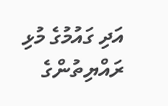އަދި ގައުމުގެ މުޅި ރައްޔިތުންގެ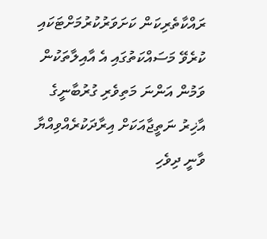ރައްކާތެރިކަން ކަށަވަރުކުރުމަށްޓަކައި ކުރެވޭ މަސައްކަތުގައި އެ އާއިލާތަކުން ވަމުން އަންނަ މަތިވެރި ގުރުބާނީގެ އާޚިރު ނަތީޖާއަކަށް އިރާދަކުރެއްވިއްޔާ ވާނީ ދިވެހި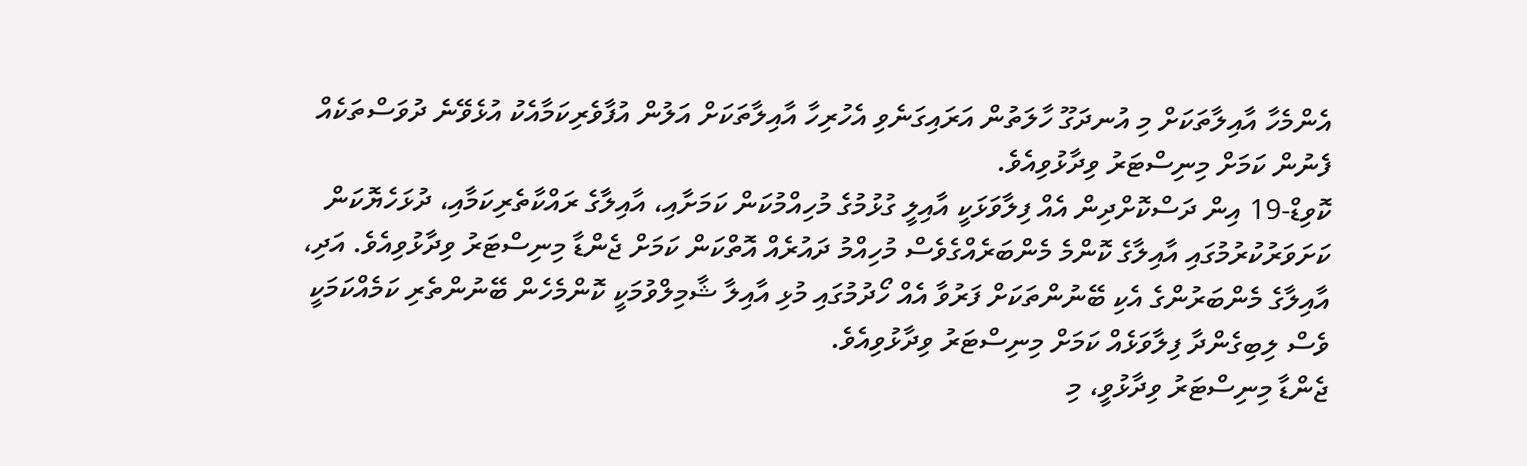އެންމެހާ އާއިލާތަކަށް މި އުނދަގޫ ހާލަތުން އަރައިގަނެވި އެހުރިހާ އާއިލާތަކަށް އަލުން އުފާވެރިކަމާއެކު އުޅެވޭނެ ދުވަސްތަކެއް ފެނުން ކަމަށް މިނިސްޓަރު ވިދާޅުވިއެވެ.
ކޮވިޑް-19 އިން ދަސްކޮށްދިން އެއް ފިލާވަޅަކީ އާއިލީ ގުޅުމުގެ މުހިއްމުކަން ކަމަށާއި، އާއިލާގެ ރައްކާތެރިކަމާއި، ދުޅަހެޔޮކަން ކަށަވަރުކުރުމުގައި އާއިލާގެ ކޮންމެ މެންބަރެއްގެވެސް މުހިއްމު ދައުރެއް އޮތްކަން ކަމަށް ޖެންޑާ މިނިސްޓަރު ވިދާޅުވިއެވެ. އަދި، އާއިލާގެ މެންބަރުންގެ އެކި ބޭނުންތަކަށް ފަރުވާ އެއް ހޯދުމުގައި މުޅި އާއިލާ ޝާމިލްވުމަކީ ކޮންމެހެން ބޭނުންތެރި ކަމެއްކަމަކީ ވެސް ލިބިގެންދާ ފިލާވަޅެއް ކަމަށް މިނިސްޓަރު ވިދާޅުވިއެވެ.
ޖެންޑާ މިނިސްޓަރު ވިދާޅުވީ، މި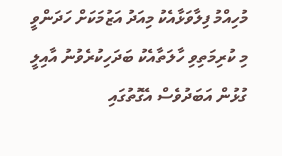މުހިއްމު ފިލާވަޅާއެކު މިއަދު އަޒުމަކަށް ހަދަންވީ މި ކުރިމަތިވި ހާލަތާއެކު ބަދަހިކުރެވުނު އާއިލީ ގުޅުން އަބަދުވެސް އެގޮތުގައި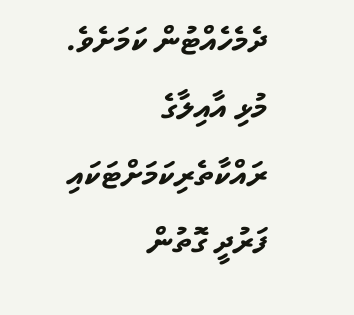ދެމެހެއްޓުން ކަމަށެވެ. މުޅި އާއިލާގެ ރައްކާތެރިކަމަށްޓަކައި ފަރުދީ ގޮތުން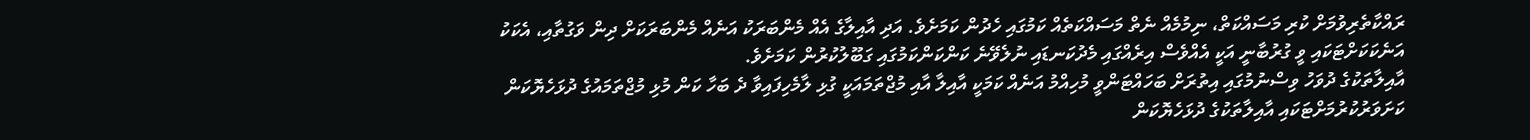ރައްކާތެރިވުމަށް ކުރި މަސައްކަތް، ނިމުމެއް ނެތް މަސައްކަތެއް ކަމުގައި ހެދުން ކަމަށެވެ. އަދި އާއިލާގެ އެއް މެންބަރަކު އަނެއް މެންބަރަކަށް ދިން ވަގުތާއި، އެކަކު އަނެކަކަށްޓަކައި ވީ ގުރުބާނީ އަކީ އެއްވެސް އިރެއްގައި މެދުކަނޑައި ނުލެވޭނެ ކަންކަންކަމުގައި ގަބޫލުކުރުން ކަމަށެވެ.
އާއިލާތަކުގެ ދުވަހު ވިސްނުމުގައި އިތުރަށް ބަހައްޓަންވީ މުހިއްމު އަނެއް ކަމަކީ އާއިލާ އާއި މުޖްތަމައަކީ ގުޅި ލާމެހިފައިވާ ދެ ބަހާ ކަން މުޅި މުޖްތަމައުގެ ދުޅަހެޔޮކަން ކަށަވަރުކުރުމަށްޓަކައި އާއިލާތަކުގެ ދުޅަހެޔޮކަން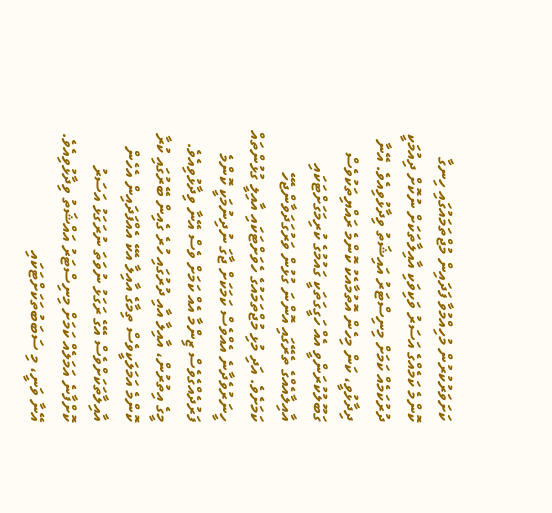ކަށަވަރުކުރުން މުހިއްމުވާ ފަދައިން މުޖްތަމައުގައި ހިނގާ ކޮންމެ ކަމެއްގެ އަސަރު ވަކިވަކި އާއިލާތަކަށް ނުކޮށް ދިއުމަކީ ދުރުކަމެއް ކަމަށް މިނިސްޓަރު އައިޝަތު ވިދާޅުވިއެވެ. އޭނާ ދިދާޅުވީ، ކަން މިހެން އޮތުމާއެކު ކޮންމެ ރައްޔިތަކުވެސް ގަބޫލުކުރަންވީ އެއް ހަގީގަތަކީ ގައުމުގެ ކުރިމަގަށްޓަކައި އާއިލާއެއްގެ ތެރޭގައި އޮންނަ ގުޅުން ވަރުގަދަވާންޖެހޭ ކަމަށެވެ. އަދި މުޅި މުޖްތަމައުގެ ހެވަށްޓަކައި އާއިލީ ގުޅުންތައް ހީނަރުވެދާނެ އެއްވެސް ކަމަކަށް ޖާގަ ނުދިނުމަކީ ކޮންމެ ފަރުދެއްގެވެސް ޒިންމާ އެއް ކަމަށް ވެސް އޭނާ ވިދާޅުވިއެވެ.
މީގެ އިތުރުން، އާއިލާ އާއި ދުރުގައި ހުރެ ގެއިން ބޭރުގައި ކުރާ ކޮންމެ އަމަލަކީވެސް ތިމާގެ އާއިލާ އެކޭ އެއްފަދައިން އެހެން އާއިލާތަކަށްވެސް އޭގެ ރަގަޅު ނުވަތަ ނުރަގަޅު އަސަރު ކޮށްފާނެ އަމަލެއް ކަމަށް މިނިސްޓަރު އައްޝަތު ވިދާޅުވިއެވެ. އޭނާ ވަނީ، މި ސަބަބުތަކަށްޓަކައި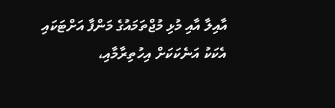އާއިލާ އާއި މުޅި މުޖްތަމައުގެ މަންފާ އަށްޓަކައި އެކަކު އަނެކަކަށް އިހުތިރާމާއި،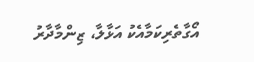އޯގާތެރިކަމާއެކު އަޅާލާ، ޒިންމާދާރު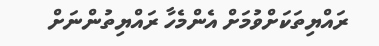ރައްޔިތަކަށްވުމަށް އެންމެހާ ރައްޔިތުންނަށް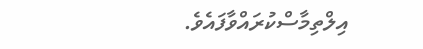އިލްތިމާސްކުރައްވާފައެވެ.